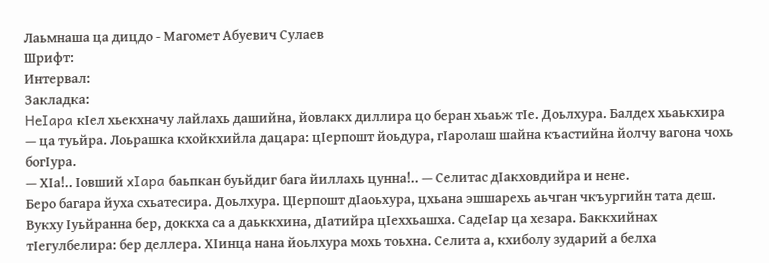Лаьмнаша ца дицдо - Магомет Абуевич Сулаев
Шрифт:
Интервал:
Закладка:
HeIapa кIел хьекхначу лайлахь дашийна, йовлакх диллира цо беран хьаьж тIе. Доьлхура. Балдех хьаькхира — ца туьйра. Лоьрашка кхойкхийла дацара: цIерпошт йоьдура, гIаролаш шайна къастийна йолчу вагона чохь богIура.
— ХIа!.. Iовший xIapa баьпкан буьйдиг бага йиллахь цунна!.. — Селитас дIакховдийра и нене.
Беро багара йуха схьатесира. Доьлхура. ЦIерпошт дIаоьхура, цхьана эшшарехь аьчган чкъургийн тата деш.
Вукху Iуьйранна бер, доккха са а даьккхина, дIатийра цIеххьашха. СадеIар ца хезара. Баккхийнах тIегулбелира: бер деллера. ХIинца нана йоьлхура мохь тоьхна. Селита а, кхиболу зударий а белха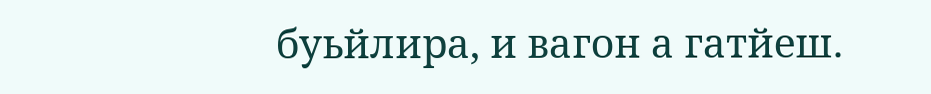буьйлира, и вагон а гатйеш.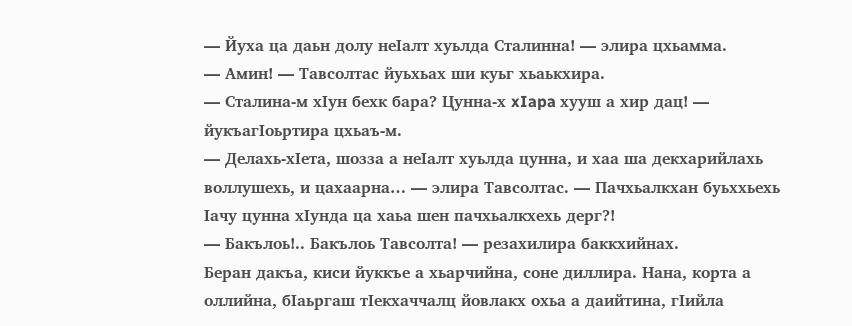— Йуха ца даьн долу неIалт хуьлда Сталинна! — элира цхьамма.
— Амин! — Тавсолтас йуьхьах ши куьг хьаькхира.
— Сталина-м хIун бехк бара? Цунна-х xIapa хууш а хир дац! — йукъагIоьртира цхьаъ-м.
— Делахь-хIета, шозза а неIалт хуьлда цунна, и хаа ша декхарийлахь воллушехь, и цахаарна… — элира Тавсолтас. — Пачхьалкхан буьххьехь Iачу цунна хIунда ца хаьа шен пачхьалкхехь дерг?!
— Бакълоь!.. Бакълоь Тавсолта! — резахилира баккхийнах.
Беран дакъа, киси йуккъе а хьарчийна, соне диллира. Нана, корта а оллийна, бIаьргаш тIекхаччалц йовлакх охьа а даийтина, гIийла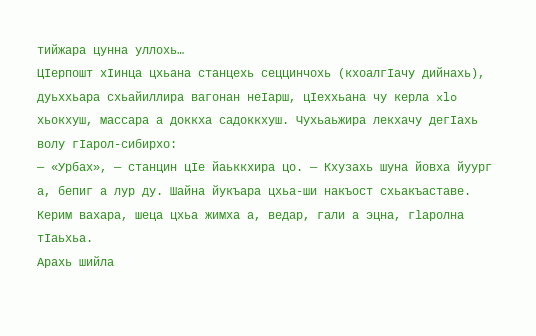тийжара цунна уллохь…
ЦIерпошт хIинца цхьана станцехь сеццинчохь (кхоалгIачу дийнахь), дуьххьара схьайиллира вагонан неIарш, цIеххьана чу керла xlo хьокхуш, массара а доккха садоккхуш. Чухьаьжира лекхачу дегIахь волу гIарол-сибирхо:
— «Урбах», — станцин цIе йаьккхира цо. — Кхузахь шуна йовха йуург а, бепиг а лур ду. Шайна йукъара цхьа-ши накъост схьакъаставе.
Керим вахара, шеца цхьа жимха а, ведар, гали а эцна, гlaролна тIаьхьа.
Арахь шийла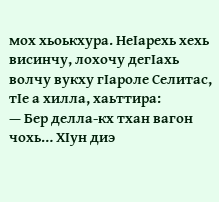мох хьоькхура. НеIарехь хехь висинчу, лохочу дегIахь волчу вукху гIароле Селитас, тIе а хилла, хаьттира:
— Бер делла-кх тхан вагон чохь… ХIун диэ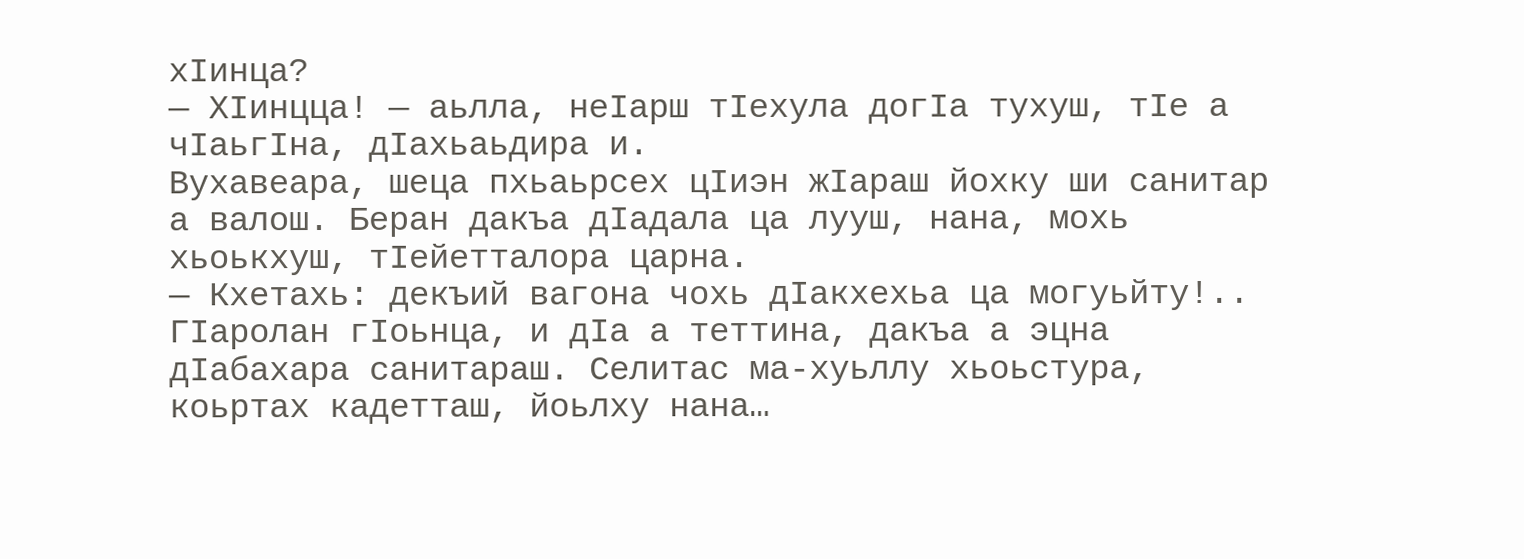хIинца?
— ХIинцца! — аьлла, неIарш тIехула догIа тухуш, тIе а чIаьгIна, дIахьаьдира и.
Вухавеара, шеца пхьаьрсех цIиэн жIараш йохку ши санитар а валош. Беран дакъа дIадала ца лууш, нана, мохь хьоькхуш, тIейетталора царна.
— Кхетахь: декъий вагона чохь дIакхехьа ца могуьйту!..
ГIаролан гIоьнца, и дIа а теттина, дакъа а эцна дIабахара санитараш. Селитас ма-хуьллу хьоьстура, коьртах кадетташ, йоьлху нана…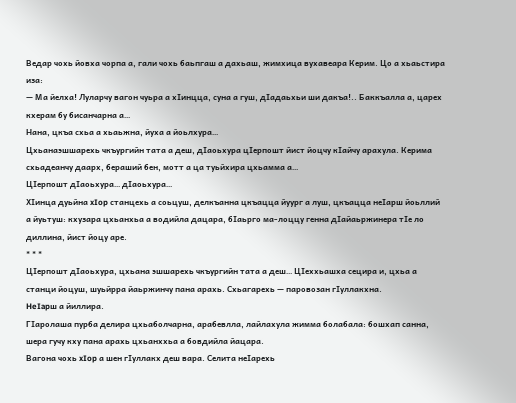Ведар чохь йовха чорпа а, гали чохь баьпгаш а дахьаш, жимхица вухавеара Керим. Цо а хьаьстира иза:
— Ма йелха! Луларчу вагон чуьра а хIинцца, суна а гуш, дIадаьхьи ши дакъа!.. Баккъалла а, царех кхерам бу бисанчарна а…
Нана, цкъа схьа а хьаьжна, йуха а йоьлхура…
Цхьанаэшшарехь чкъургийн тата а деш, дIаоьхура цIерпошт йист йоцчу кIайчу арахула. Керима схьадеанчу даарх, бераший бен, мотт а ца туьйхира цхьамма а…
ЦIерпошт дIаоьхура… дIаоьхура…
ХIинца дуьйна xIop станцехь а соьцуш, делкъанна цкъацца йуург а луш, цкъацца неIарш йоьллий а йуьтуш: кхузара цхьанхьа а водийла дацара, бIаьрго ма-лоццу генна дIайаьржинера тIе ло диллина, йист йоцу аре.
* * *
ЦIерпошт дIаоьхура, цхьана эшшарехь чкъургийн тата а деш… ЦIеххьашха сецира и, цхьа а станци йоцуш, шуьйрра йаьржинчу пана арахь. Схьагарехь — паровозан гIуллакхна.
HeIapш а йиллира.
ГIаролаша пурба делира цхьаболчарна, арабевлла, лайлахула жимма болабала: бошхап санна, шера гучу кху пана арахь цхьанххьа а бовдийла йацара.
Вагона чохь xIop а шен гIуллакх деш вара. Селита неIарехь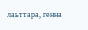лаьттара, генна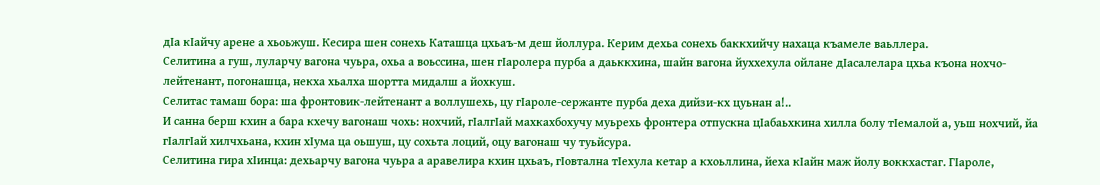дIа кIайчу арене а хьоьжуш. Кесира шен сонехь Каташца цхьаъ-м деш йоллура. Керим дехьа сонехь баккхийчу нахаца къамеле ваьллера.
Селитина а гуш, луларчу вагона чуьра, охьа а воьссина, шен гIаролера пурба а даьккхина, шайн вагона йуххехула ойлане дIасалелара цхьа къона нохчо-лейтенант, погонашца, некха хьалха шортта мидалш а йохкуш.
Селитас тамаш бора: ша фронтовик-лейтенант а воллушехь, цу гIароле-сержанте пурба деха дийзи-кх цуьнан а!..
И санна берш кхин а бара кхечу вагонаш чохь: нохчий, гIалгIай махкахбохучу муьрехь фронтера отпускна цIабаьхкина хилла болу тIемалой а, уьш нохчий, йа гIалгIай хилчхьана, кхин хIума ца оьшуш, цу сохьта лоций, оцу вагонаш чу туьйсура.
Селитина гира хIинца: дехьарчу вагона чуьра а аравелира кхин цхьаъ, гIовтална тIехула кетар а кхоьллина, йеха кIайн маж йолу воккхастаг. ГIароле,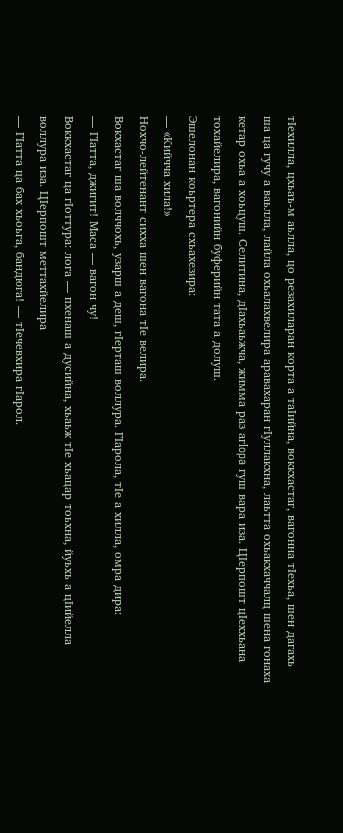тIехилла, цхьаъ-м аьлла, цо резахиларан корта а таIийна, воккхастаг, вагонна тIехьа, шен дагахь ша ца гучу а ваьлла, лайла охьалахвелира аравахаран гIуллакхна, лаьтта охьакхаччалц шена гонаха кетар охьа а хоьцуш. Селитина, дIахьаьжча, жимма раз aгIopa гуш вара иза. ЦIерпошт цIеххьана тохайелира, вагонийн буферийн тата а долуш.
Эшелонан коьртера схьахезира:
— «Кийчча хила!»
Нохчо-лейтенант сихха шен вагона тIе велира.
Вокхастаг ша волччохь, узарш а деш, гIерташ воллура. ГIарола, тIе а хилла, омра дира:
— ГIатта, джигит! Маса — вагон чу!
Воккхастаг ца гIоттура: лога — пхенаш а дусийна, хьаьж тIе хьацар тоьхна, йуьхь а цIийелла воллура иза. ЦIерпошт меттахйелира
— ГIатта ца бах хьоьга, бандюга! — тIечевхира гIарол.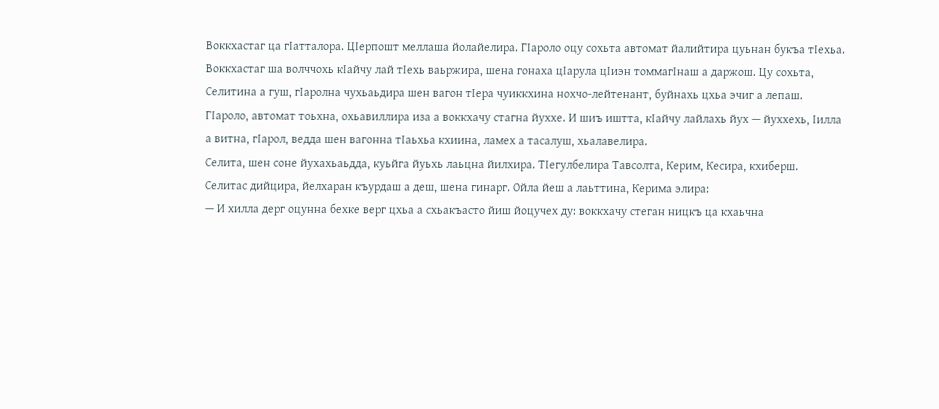Воккхастаг ца гIатталора. ЦIерпошт меллаша йолайелира. ГIароло оцу сохьта автомат йалийтира цуьнан букъа тIехьа. Воккхастаг ша волччохь кIайчу лай тIехь ваьржира, шена гонаха цIарула цIиэн томмагIнаш а даржош. Цу сохьта, Селитина а гуш, гIаролна чухьаьдира шен вагон тIера чуиккхина нохчо-лейтенант, буйнахь цхьа эчиг а лепаш. ГIароло, автомат тоьхна, охьавиллира иза а воккхачу стагна йуххе. И шиъ иштта, кIайчу лайлахь йух — йуххехь, Iилла а витна, гIарол, ведда шен вагонна тIаьхьа кхиина, ламех а тасалуш, хьалавелира.
Селита, шен соне йухахьаьдда, куьйга йуьхь лаьцна йилхира. ТIегулбелира Тавсолта, Керим, Кесира, кхиберш.
Селитас дийцира, йелхаран къурдаш а деш, шена гинарг. Ойла йеш а лаьттина, Керима элира:
— И хилла дерг оцунна бехке верг цхьа а схьакъасто йиш йоцучех ду: воккхачу стеган ницкъ ца кхаьчна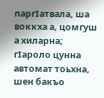паргIатвала, ша воккха а, цомгуш а хиларна; гIароло цунна автомат тоьхна, шен бакъо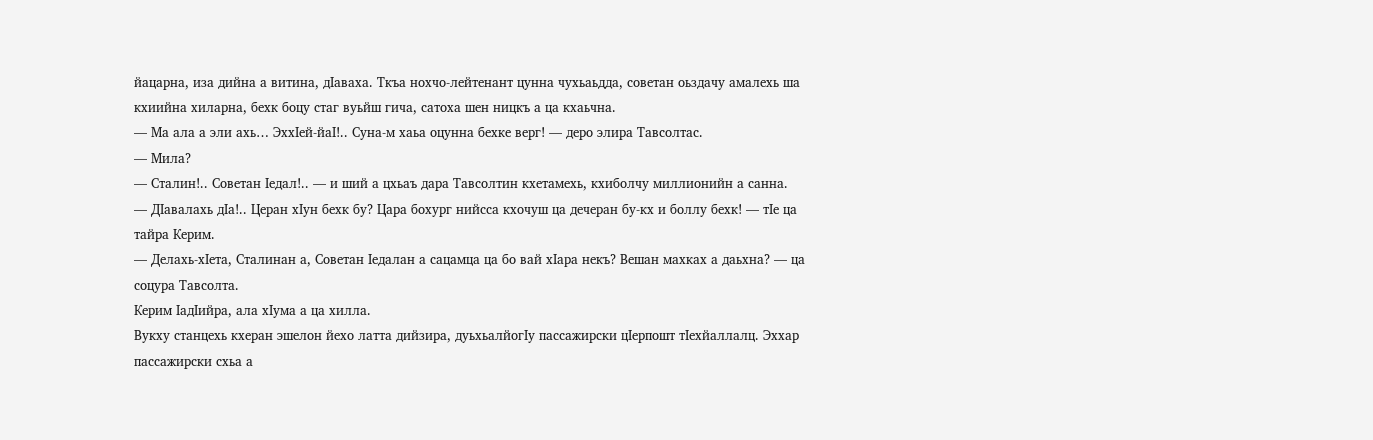йацарна, иза дийна а витина, дIаваха. Ткъа нохчо-лейтенант цунна чухьаьдда, советан оьздачу амалехь ша кхиийна хиларна, бехк боцу стаг вуьйш гича, сатоха шен ницкъ а ца кхаьчна.
— Ма ала а эли ахь… ЭххIей-йаI!.. Суна-м хаьа оцунна бехке верг! — деро элира Тавсолтас.
— Мила?
— Сталин!.. Советан Iедал!.. — и ший а цхьаъ дара Тавсолтин кхетамехь, кхиболчу миллионийн а санна.
— ДIавалахь дIа!.. Церан хIун бехк бу? Цара бохург нийсса кхочуш ца дечеран бу-кх и боллу бехк! — тIе ца тайра Керим.
— Делахь-хIета, Сталинан а, Советан Iедалан а сацамца ца бо вай xIapa некъ? Вешан махках а даьхна? — ца соцура Тавсолта.
Керим IадIийра, ала хIума а ца хилла.
Вукху станцехь кхеран эшелон йехо латта дийзира, дуьхьалйогIу пассажирски цIерпошт тIехйаллалц. Эххар пассажирски схьа а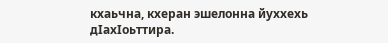кхаьчна, кхеран эшелонна йуххехь дIахIоьттира.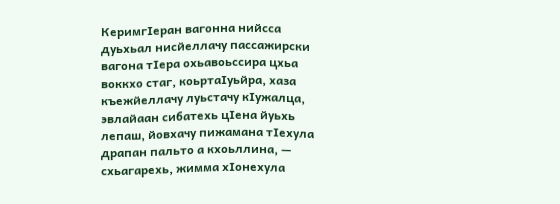КеримгIеран вагонна нийсса дуьхьал нисйеллачу пассажирски вагона тIера охьавоьссира цхьа воккхо стаг, коьртаIуьйра, хаза къежйеллачу луьстачу кIужалца, эвлайаан сибатехь цIена йуьхь лепаш, йовхачу пижамана тIехула драпан пальто а кхоьллина, — схьагарехь, жимма хIонехула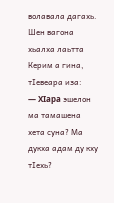волавала дагахь. Шен вагона хьалха лаьтта Керим а гина, тIевеара иза:
— XIapa эшелон ма тамашена хета суна? Ма дукха адам ду кху тIехь?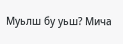Муьлш бу уьш? Мича